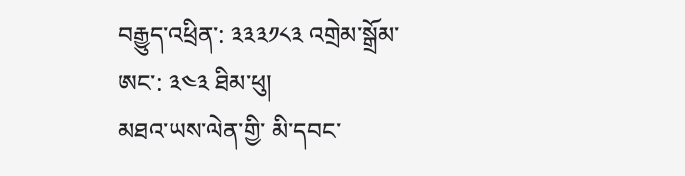བརྒྱུད་འཕྲིན་: ༣༣༣༡༨༣ འགྲེམ་སྒྲོམ་ཨང་: ༣༤༣ ཐིམ་ཕུ།
མཐའ་ཡས་ལེན་གྱི་ མི་དབང་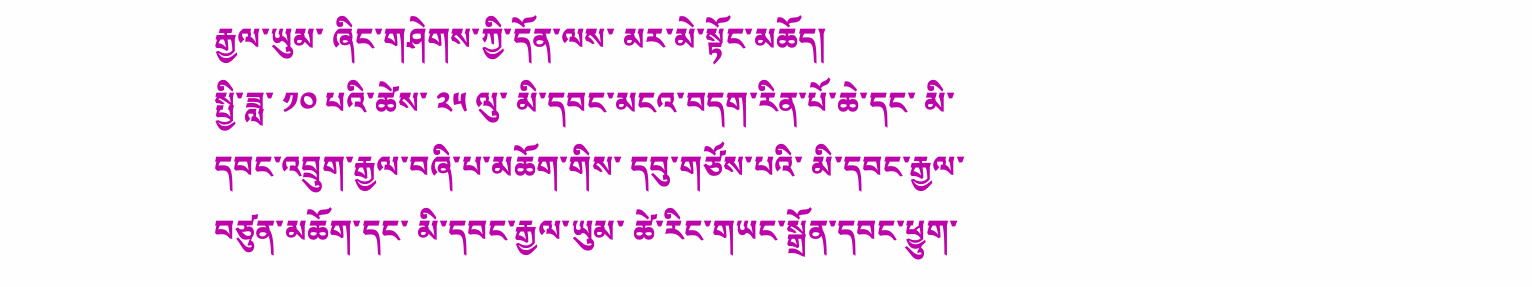རྒྱལ་ཡུམ་ ཞིང་གཤེགས་ཀྱི་དོན་ལས་ མར་མེ་སྟོང་མཆོད།
སྤྱི་ཟླ་ ༡༠ པའི་ཚེས་ ༢༥ ལུ་ མི་དབང་མངའ་བདག་རིན་པོ་ཆེ་དང་ མི་དབང་འབྲུག་རྒྱལ་བཞི་པ་མཆོག་གིས་ དབུ་གཙོས་པའི་ མི་དབང་རྒྱལ་བཙུན་མཆོག་དང་ མི་དབང་རྒྱལ་ཡུམ་ ཚེ་རིང་གཡང་སྒྲོན་དབང་ཕྱུག་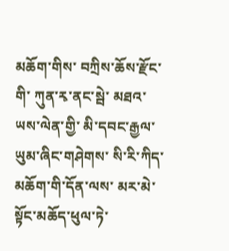མཆོག་གིས་ བཀྲིས་ཆོས་རྫོང་གི་ ཀུན་རྭ་ནང་སྦེ་ མཐའ་ཡས་ལེན་གྱི་ མི་དབང་རྒྱལ་ཡུམ་ཞིང་གཤེགས་ སི་རི་ཀིད་མཆོག་གི་དོན་ལས་ མར་མེ་སྟོང་མཆོད་ཕུལ་ཏེ་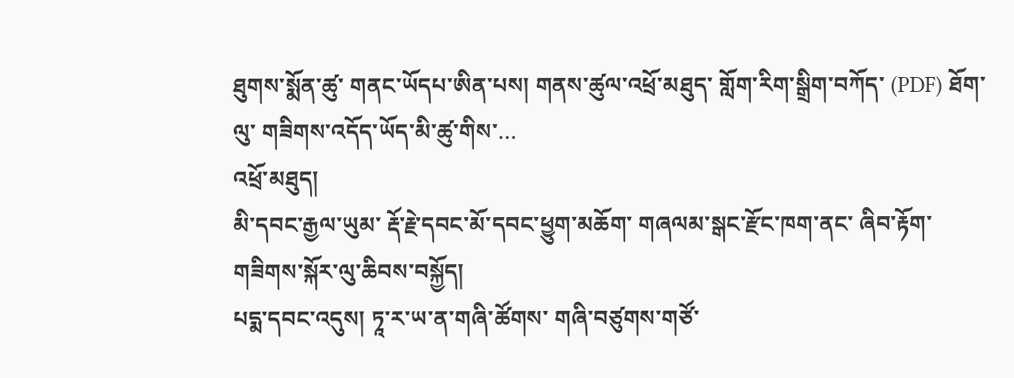ཐུགས་སྨོན་ཚུ་ གནང་ཡོདཔ་ཨིན་པས། གནས་ཚུལ་འཕྲོ་མཐུད་ གློག་རིག་སྒྲིག་བཀོད་ (PDF) ཐོག་ལུ་ གཟིགས་འདོད་ཡོད་མི་ཚུ་གིས་…
འཕྲོ་མཐུད།
མི་དབང་རྒྱལ་ཡུམ་ རྡོ་རྗེ་དབང་མོ་དབང་ཕྱུག་མཆོག་ གཞལམ་སྒང་རྫོང་ཁག་ནང་ ཞིབ་རྟོག་གཟིགས་སྐོར་ལུ་ཆིབས་བསྐྱོད།
པདྨ་དབང་འདུས། ཏཱ་ར་ཡ་ན་གཞི་ཚོགས་ གཞི་བཙུགས་གཙོ་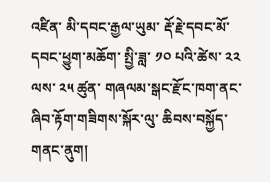འཛིན་ མི་དབང་རྒྱལ་ཡུམ་ རྡོ་རྗེ་དབང་མོ་དབང་ཕྱུག་མཆོག་ སྤྱི་ཟླ་ ༡༠ པའི་ཚེས་ ༢༢ ལས་ ༢༥ ཚུན་ གཞལམ་སྒང་རྫོང་ཁག་ནང་ ཞིབ་རྟོག་གཟིགས་སྐོར་ལུ་ ཆིབས་བསྐྱོད་གནང་ནུག།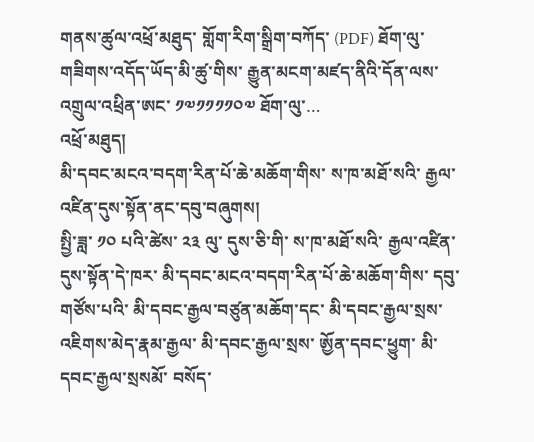གནས་ཚུལ་འཕྲོ་མཐུད་ གློག་རིག་སྒྲིག་བཀོད་ (PDF) ཐོག་ལུ་ གཟིགས་འདོད་ཡོད་མི་ཚུ་གིས་ རྒྱུན་མངག་མཛད་ནིའི་དོན་ལས་ འགྲུལ་འཕྲིན་ཨང་ ༡༧༡༡༡༡༠༧ ཐོག་ལུ་…
འཕྲོ་མཐུད།
མི་དབང་མངའ་བདག་རིན་པོ་ཆེ་མཆོག་གིས་ ས་ཁ་མཐོ་སའི་ རྒྱལ་འཛིན་དུས་སྟོན་ནང་དབུ་བཞུགས།
སྤྱི་ཟླ་ ༡༠ པའི་ཚེས་ ༢༣ ལུ་ དུས་ཅི་གི་ ས་ཁ་མཐོ་སའི་ རྒྱལ་འཛིན་དུས་སྟོན་དེ་ཁར་ མི་དབང་མངའ་བདག་རིན་པོ་ཆེ་མཆོག་གིས་ དབུ་གཙོས་པའི་ མི་དབང་རྒྱལ་བཙུན་མཆོག་དང་ མི་དབང་རྒྱལ་སྲས་ འཇིགས་མེད་རྣམ་རྒྱལ་ མི་དབང་རྒྱལ་སྲས་ ཨྱོན་དབང་ཕྱུག་ མི་དབང་རྒྱལ་སྲསམོ་ བསོད་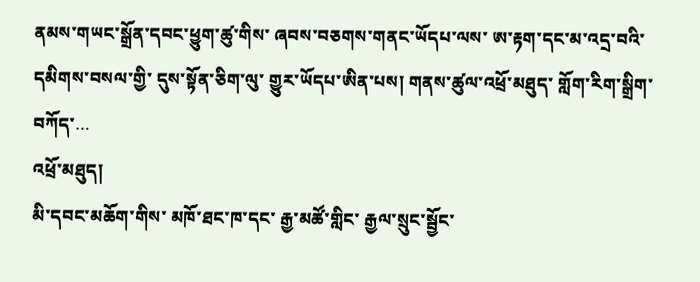ནམས་གཡང་སྒྲོན་དབང་ཕྱུག་ཚུ་གིས་ ཞབས་བཅགས་གནང་ཡོདཔ་ལས་ ཨ་རྟག་དང་མ་འདྲ་བའི་ དམིགས་བསལ་གྱི་ དུས་སྟོན་ཅིག་ལུ་ གྱུར་ཡོདཔ་ཨིན་པས། གནས་ཚུལ་འཕྲོ་མཐུད་ གློག་རིག་སྒྲིག་བཀོད་…
འཕྲོ་མཐུད།
མི་དབང་མཆོག་གིས་ མཁོ་ཐང་ཁ་དང་ རྒྱ་མཚོ་གླིང་ རྒྱལ་སྲུང་སྦྱོང་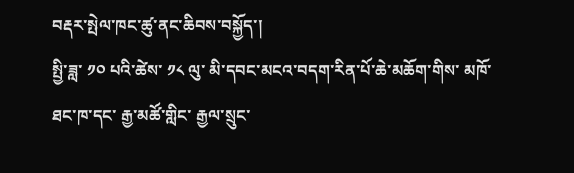བརྡར་སྤེལ་ཁང་ཚུ་ནང་ཆིབས་བསྐྱོད་།
སྤྱི་ཟླ་ ༡༠ པའི་ཚེས་ ༡༨ ལུ་ མི་དབང་མངའ་བདག་རིན་པོ་ཆེ་མཆོག་གིས་ མཁོ་ཐང་ཁ་དང་ རྒྱ་མཚོ་གླིང་ རྒྱལ་སྲུང་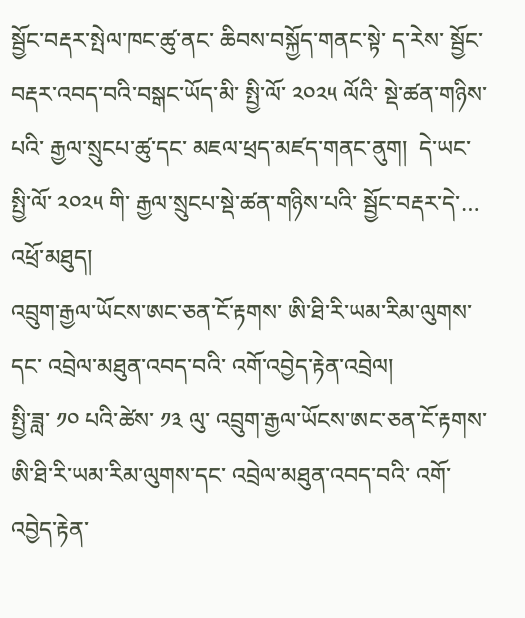སྦྱོང་བརྡར་སྤེལ་ཁང་ཚུ་ནང་ ཆིབས་བསྐྱོད་གནང་སྟེ་ ད་རེས་ སྦྱོང་བརྡར་འབད་བའི་བསྒང་ཡོད་མི་ སྤྱི་ལོ་ ༢༠༢༥ ལོའི་ སྡེ་ཚན་གཉིས་པའི་ རྒྱལ་སྲུངཔ་ཚུ་དང་ མཇལ་ཕྲད་མཛད་གནང་ནུག།  དེ་ཡང་ སྤྱི་ལོ་ ༢༠༢༥ གི་ རྒྱལ་སྲུངཔ་སྡེ་ཚན་གཉིས་པའི་ སྦྱོང་བརྡར་དེ་…
འཕྲོ་མཐུད།
འབྲུག་རྒྱལ་ཡོངས་ཨང་ཅན་ངོ་རྟགས་ ཨི་ཐི་རི་ཡམ་རིམ་ལུགས་དང་ འབྲེལ་མཐུན་འབད་བའི་ འགོ་འབྱེད་རྟེན་འབྲེལ།
སྤྱི་ཟླ་ ༡༠ པའི་ཚེས་ ༡༣ ལུ་ འབྲུག་རྒྱལ་ཡོངས་ཨང་ཅན་ངོ་རྟགས་ ཨི་ཐི་རི་ཡམ་རིམ་ལུགས་དང་ འབྲེལ་མཐུན་འབད་བའི་ འགོ་འབྱེད་རྟེན་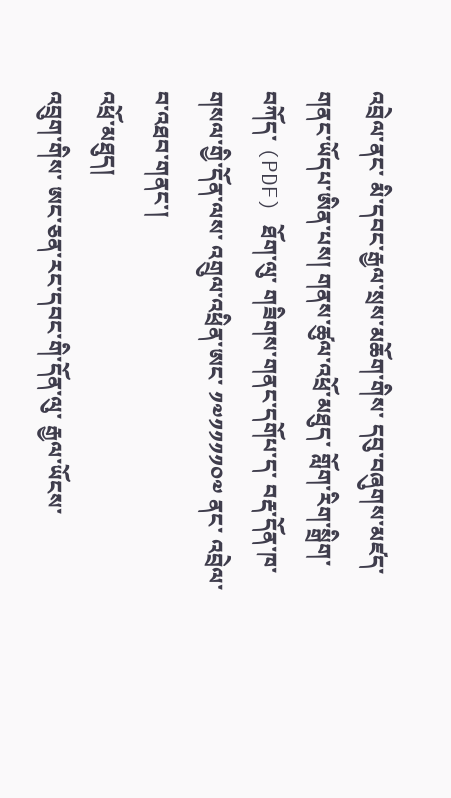འབྲེལ་ནང་ མི་དབང་རྒྱལ་སྲས་མཆོག་གིས་ དབུ་བཞུགས་མཛད་གནང་ཡོདཔ་ཨིན་པས། གནས་ཚུལ་འཕྲོ་མཐུད་ གློག་རིག་སྒྲིག་བཀོད་ (PDF) ཐོག་ལུ་ གཟིགས་གནང་དགོཔ་ད་ བརྡ་དོན་ཁ་གསལ་གྱི་དོན་ལས་ འགྲུལ་འཕྲིན་ཨང་ ༡༧༡༡༡༡༠༧ ནང་ འབྲེལ་བ་འཐབ་གནང་།
འཕྲོ་མཐུད།
འབྲུག་གིས་ ཨང་ཅན་རང་དབང་གི་དོན་ལུ་ རྒྱལ་ཡོངས་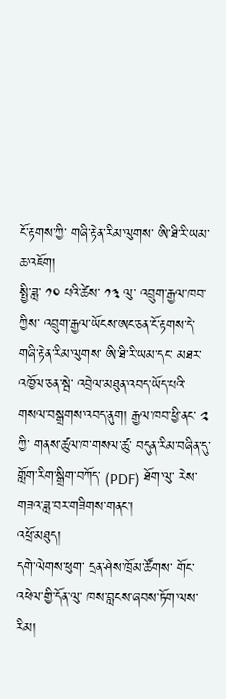ངོ་རྟགས་ཀྱི་ གཞི་རྟེན་རིམ་ལུགས་ ཨི་ཐི་རི་ཡམ་ཆ་འཇོག།
སྤྱི་ཟླ་ ༡༠ པའི་ཚེས་ ༡༣ ལུ་ འབྲུག་རྒྱལ་ཁབ་ཀྱིས་ འབྲུག་རྒྱལ་ཡོངས་ཨང་ཅན་ངོ་རྟགས་དེ་ གཞི་རྟེན་རིམ་ལུགས་ ཨི་ཐི་རི་ཡམ་དང་ མཐར་འཁྱོལ་ཅན་སྦེ་ འབྲེལ་མཐུན་འབད་ཡོད་པའི་ གསལ་བསྒྲགས་འབད་ནུག། རྒྱལ་ཁབ་ཕྱི་ནང་ ༢ ཀྱི་ གནས་ཚུལ་ཁ་གསལ་ཚུ་ བདུན་རིམ་བཞིན་དུ་ གློག་རིག་སྒྲིག་བཀོད་ (PDF) ཐོག་ལུ་ རེས་གཟའ་ཟླ་བར་གཟིགས་གནང་།
འཕྲོ་མཐུད།
དགེ་ལེགས་ཕུག་ དྲན་ཤེས་ཁྲོམ་ཚོགས་ གོང་འཕེལ་གྱི་དོན་ལུ་ ཁས་བླངས་ཞབས་ཏོག་ལས་རིམ།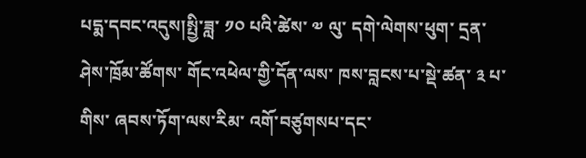པདྨ་དབང་འདུས།སྤྱི་ཟླ་ ༡༠ པའི་ཚེས་ ༧ ལུ་ དགེ་ལེགས་ཕུག་ དྲན་ཤེས་ཁྲོམ་ཚོགས་ གོང་འཕེལ་གྱི་དོན་ལས་ ཁས་བླངས་པ་སྡེ་ཚན་ ༣ པ་གིས་ ཞབས་ཏོག་ལས་རིམ་ འགོ་བཙུགསཔ་དང་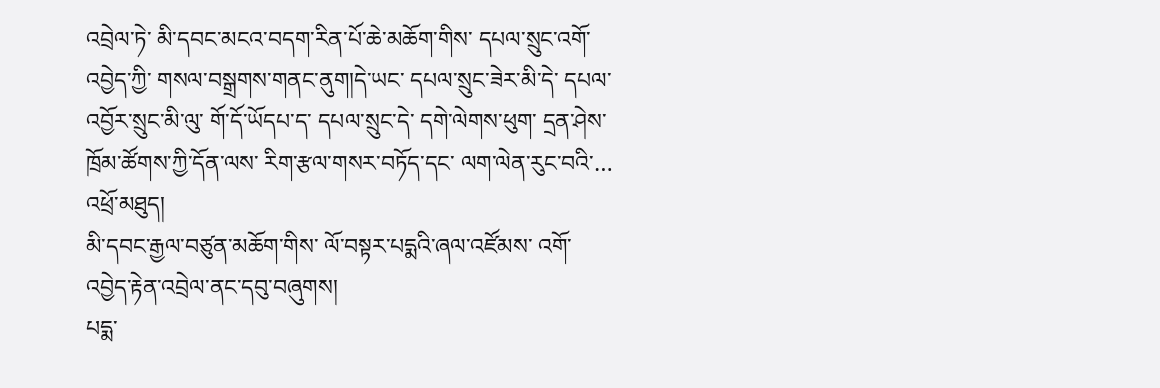འབྲེལ་ཏེ་ མི་དབང་མངའ་བདག་རིན་པོ་ཆེ་མཆོག་གིས་ དཔལ་སྲུང་འགོ་འབྱེད་ཀྱི་ གསལ་བསྒྲགས་གནང་ནུག།དེ་ཡང་ དཔལ་སྲུང་ཟེར་མི་དེ་ དཔལ་འབྱོར་སྲུང་མི་ལུ་ གོ་དོ་ཡོདཔ་ད་ དཔལ་སྲུང་དེ་ དགེ་ལེགས་ཕུག་ དྲན་ཤེས་ཁྲོམ་ཚོགས་ཀྱི་དོན་ལས་ རིག་རྩལ་གསར་བཏོད་དང་ ལག་ལེན་རུང་བའི་…
འཕྲོ་མཐུད།
མི་དབང་རྒྱལ་བཙུན་མཆོག་གིས་ ལོ་བསྟར་པདྨའི་ཞལ་འཛོམས་ འགོ་འབྱེད་རྟེན་འབྲེལ་ནང་དབུ་བཞུགས།
པདྨ་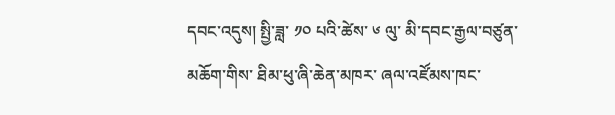དབང་འདུས། སྤྱི་ཟླ་ ༡༠ པའི་ཚེས་ ༦ ལུ་ མི་དབང་རྒྱལ་བཙུན་མཆོག་གིས་ ཐིམ་ཕུ་ཞི་ཆེན་མཁར་ ཞལ་འཛོམས་ཁང་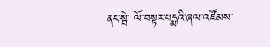ནང་སྦེ་ ལོ་བསྟར་པདྨའི་ཞལ་འཛོམས་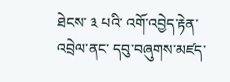ཐེངས་ ༣ པའི་ འགོ་འབྱེད་རྟེན་འབྲེལ་ནང་ དབུ་བཞུགས་མཛད་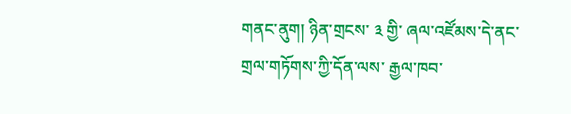གནང་ནུག། ཉིན་གྲངས་ ༣ གྱི་ ཞལ་འཛོམས་དེ་ནང་ གྲལ་གཏོགས་ཀྱི་དོན་ལས་ རྒྱལ་ཁབ་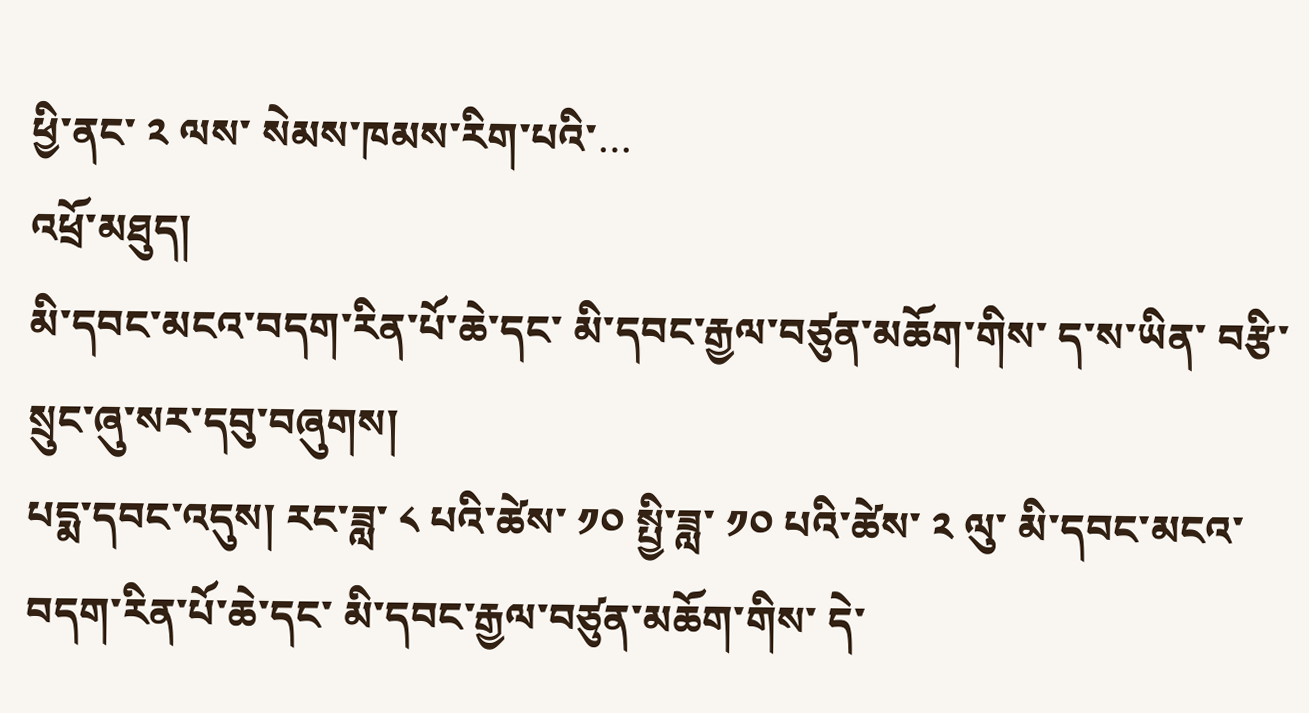ཕྱི་ནང་ ༢ ལས་ སེམས་ཁམས་རིག་པའི་…
འཕྲོ་མཐུད།
མི་དབང་མངའ་བདག་རིན་པོ་ཆེ་དང་ མི་དབང་རྒྱལ་བཙུན་མཆོག་གིས་ ད་ས་ཡིན་ བརྩི་སྲུང་ཞུ་སར་དབུ་བཞུགས།
པདྨ་དབང་འདུས། རང་ཟླ་ ༨ པའི་ཚེས་ ༡༠ སྤྱི་ཟླ་ ༡༠ པའི་ཚེས་ ༢ ལུ་ མི་དབང་མངའ་བདག་རིན་པོ་ཆེ་དང་ མི་དབང་རྒྱལ་བཙུན་མཆོག་གིས་ དེ་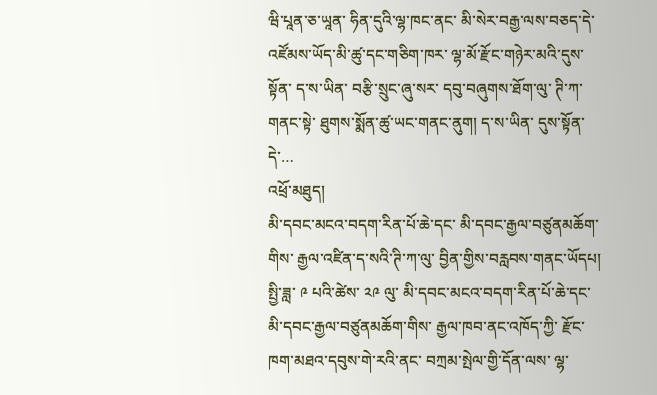ཝི་པཱན་ཅ་ཡཱན་ ཧིན་དུའི་ལྷ་ཁང་ནང་ མི་སེར་བརྒྱ་ལས་བཅད་དེ་ འཛོམས་ཡོད་མི་ཚུ་དང་གཅིག་ཁར་ ལྷ་མོ་རྫོང་གཉེར་མའི་དུས་སྟོན་ ད་ས་ཡིན་ བརྩི་སྲུང་ཞུ་སར་ དབུ་བཞུགས་ཐོག་ལུ་ ཊི་ཀ་གནང་སྟེ་ ཐུགས་སྨོན་ཚུ་ཡང་གནང་ནུག། ད་ས་ཡིན་ དུས་སྟོན་དེ་…
འཕྲོ་མཐུད།
མི་དབང་མངའ་བདག་རིན་པོ་ཆེ་དང་ མི་དབང་རྒྱལ་བཙུནམཆོག་གིས་ རྒྱལ་འཛིན་ད་སའི་ཊི་ཀ་ལུ་ བྱིན་གྱིས་བརླབས་གནང་ཡོདཔ།
སྤྱི་ཟླ་ ༩ པའི་ཚེས་ ༢༩ ལུ་ མི་དབང་མངའ་བདག་རིན་པོ་ཆེ་དང་ མི་དབང་རྒྱལ་བཙུནམཆོག་གིས་ རྒྱལ་ཁབ་ནང་འཁོད་ཀྱི་ རྫོང་ཁག་མཐའ་དབུས་གེ་རའི་ནང་ བཀྲམ་སྤེལ་གྱི་དོན་ལས་ ལྷ་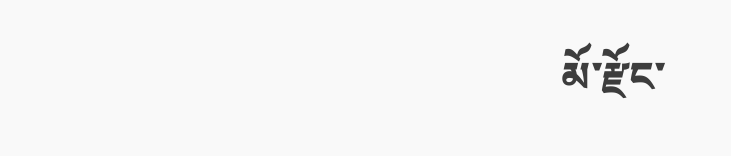མོ་རྫོང་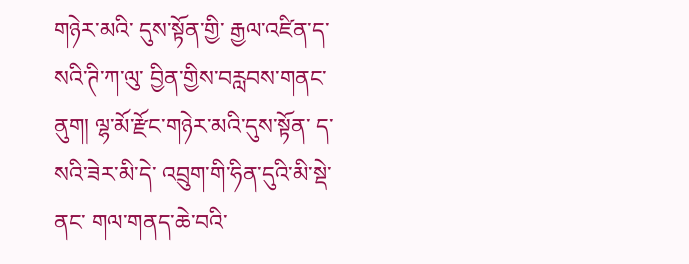གཉེར་མའི་ དུས་སྟོན་གྱི་ རྒྱལ་འཛིན་ད་སའི་ཊི་ཀ་ལུ་ བྱིན་གྱིས་བརླབས་གནང་ནུག། ལྷ་མོ་རྫོང་གཉེར་མའི་དུས་སྟོན་ ད་སའི་ཟེར་མི་དེ་ འབྲུག་གི་ཧིན་དུའི་མི་སྡེ་ནང་ གལ་གནད་ཆེ་བའི་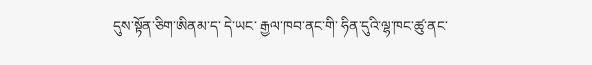དུས་སྟོན་ཅིག་ཨིནམ་ད་ དེ་ཡང་ རྒྱལ་ཁབ་ནང་གི་ ཧིན་དུའི་ལྷ་ཁང་ཚུ་ནང་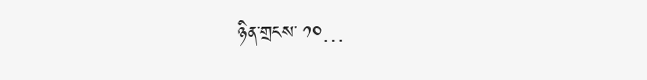ཉིན་གྲངས་ ༡༠…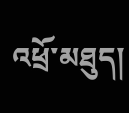འཕྲོ་མཐུད།